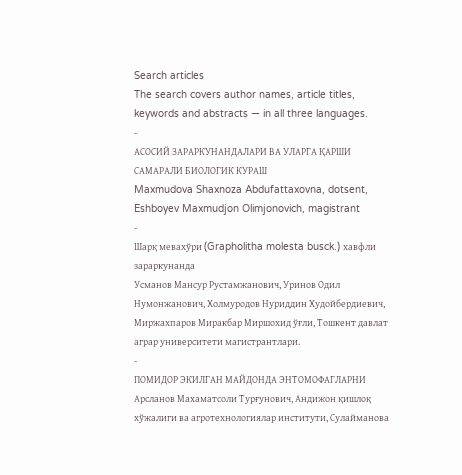Search articles
The search covers author names, article titles, keywords and abstracts — in all three languages.
-
АСОСИЙ ЗАРАРКУНАНДАЛАРИ ВА УЛАРГА ҚАРШИ САМАРАЛИ БИОЛОГИК КУРАШ
Maxmudova Shaxnoza Abdufattaxovna, dotsent, Eshboyev Maxmudjon Olimjonovich, magistrant
-
Шарқ мевахўри (Grapholitha molesta busck.) хавфли зараркунанда
Усманов Мансур Рустамжанович, Уринов Одил Нумонжанович, Холмуродов Нуриддин Худойбердиевич, Миржахпаров Миракбар Миршохид ўғли, Тошкент давлат аграр университети магистрантлари.
-
ПОМИДОР ЭКИЛГАН МАЙДОНДА ЭНТОМОФАГЛАРНИ
Арсланов Махаматсоли Турғунович, Андижон қишлоқ хўжалиги ва агротехнологиялар институти, Сулайманова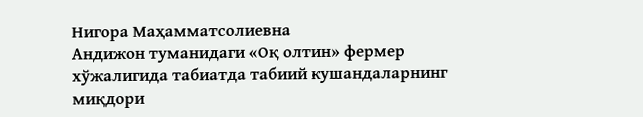Нигора Маҳамматсолиевна
Андижон туманидаги «Оқ олтин» фермер хўжалигида табиатда табиий кушандаларнинг миқдори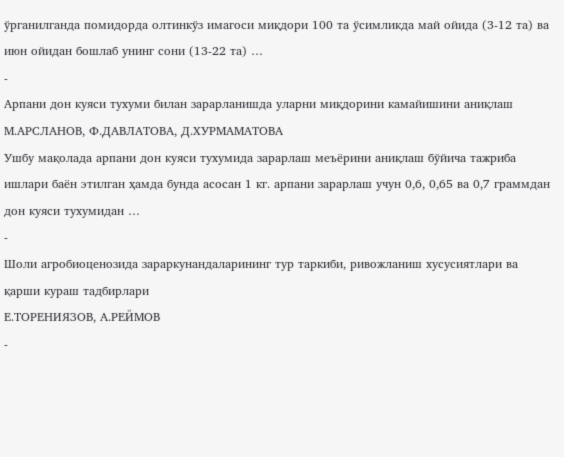ўрганилганда помидорда олтинкўз имагоси миқдори 100 та ўсимликда май ойида (3-12 та) ва июн ойидан бошлаб унинг сони (13-22 та) …
-
Арпани дон куяси тухуми билан зарарланишда уларни миқдорини камайишини аниқлаш
М.АРСЛАНОВ, Ф.ДАВЛАТОВА, Д.ХУРМАМАТОВА
Ушбу мақолада арпани дон куяси тухумида зарарлаш меъёрини аниқлаш бўйича тажриба ишлари баён этилган ҳамда бунда асосан 1 кг. арпани зарарлаш учун 0,6, 0,65 ва 0,7 граммдан дон куяси тухумидан …
-
Шоли агробиоценозида зараркунандаларининг тур таркиби, ривожланиш хусусиятлари ва қарши кураш тадбирлари
Е.ТОРЕНИЯЗОВ, А.РЕЙМОВ
-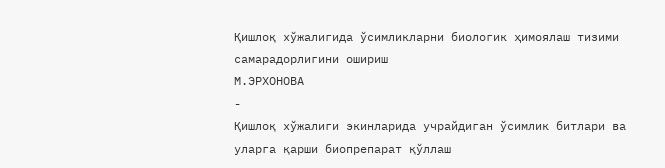Қишлоқ хўжалигида ўсимликларни биологик ҳимоялаш тизими самарадорлигини ошириш
М.ЭРХОНОВА
-
Қишлоқ хўжалиги экинларида учрайдиган ўсимлик битлари ва уларга қарши биопрепарат қўллаш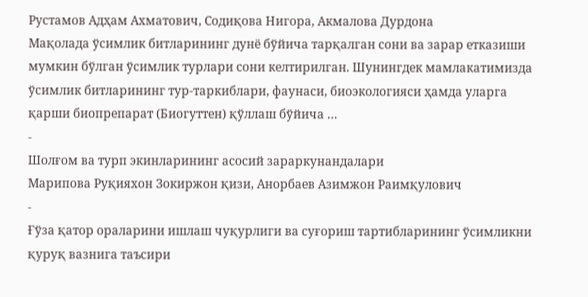Рустамов Адҳам Ахматович, Содиқова Нигора, Акмалова Дурдона
Мақолада ўсимлик битларининг дунё бўйича тарқалган сони ва зарар етказиши мумкин бўлган ўсимлик турлари сони келтирилган. Шунингдек мамлакатимизда ўсимлик битларининг тур-таркиблари, фаунаси, биоэкологияси ҳамда уларга қарши биопрепарат (Биогуттен) қўллаш бўйича …
-
Шолғом ва турп экинларининг асосий зараркунандалари
Марипова Руқияхон Зокиржон қизи, Анорбаев Азимжон Раимқулович
-
Ғўза қатор ораларини ишлаш чуқурлиги ва суғориш тартибларининг ўсимликни қуруқ вазнига таъсири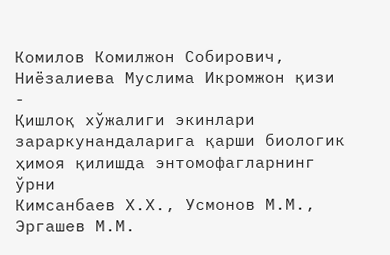Комилов Комилжон Собирович, Ниёзалиева Муслима Икромжон қизи
-
Қишлоқ хўжалиги экинлари зараркунандаларига қарши биологик ҳимоя қилишда энтомофагларнинг ўрни
Кимсанбаев Х.Х., Усмонов М.М., Эргашев М.М.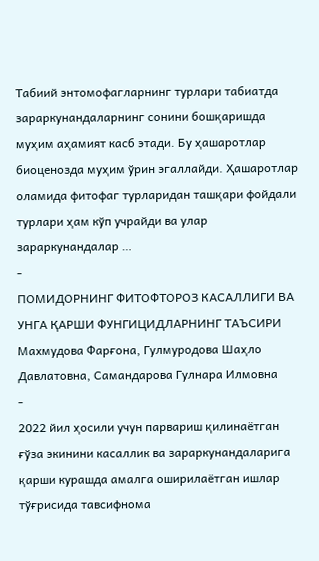Табиий энтомофагларнинг турлари табиатда зараркунандаларнинг сонини бошқаришда муҳим аҳамият касб этади. Бу ҳашаротлар биоценозда муҳим ўрин эгаллайди. Ҳашаротлар оламида фитофаг турларидан ташқари фойдали турлари ҳам кўп учрайди ва улар зараркунандалар …
-
ПОМИДОРНИНГ ФИТОФТОРОЗ КАСАЛЛИГИ ВА УНГА ҚАРШИ ФУНГИЦИДЛАРНИНГ ТАЪСИРИ
Махмудова Фарғона, Гулмуродова Шаҳло Давлатовна, Самандарова Гулнара Илмовна
-
2022 йил ҳосили учун парвариш қилинаётган ғўза экинини касаллик ва зараркунандаларига қарши курашда амалга оширилаётган ишлар тўғрисида тавсифнома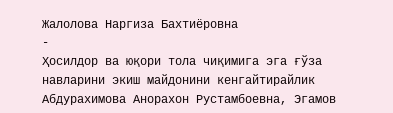Жалолова Наргиза Бахтиёровна
-
Ҳосилдор ва юқори тола чиқимига эга ғўза навларини экиш майдонини кенгайтирайлик
Абдурахимова Анорахон Рустамбоевна, Эгамов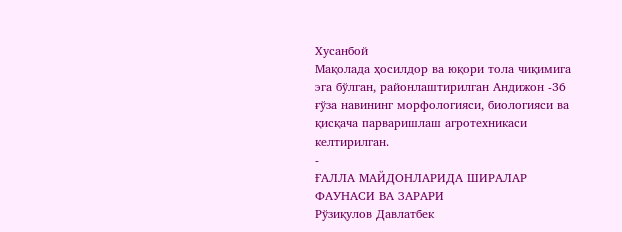Хусанбой
Мақолада ҳосилдор ва юқори тола чиқимига эга бўлган, районлаштирилган Андижон -36 ғўза навининг морфологияси, биологияси ва қисқача парваришлаш агротехникаси келтирилган.
-
ҒАЛЛА МАЙДОНЛАРИДА ШИРАЛАР ФАУНАСИ ВА ЗАРАРИ
Рўзиқулов Давлатбек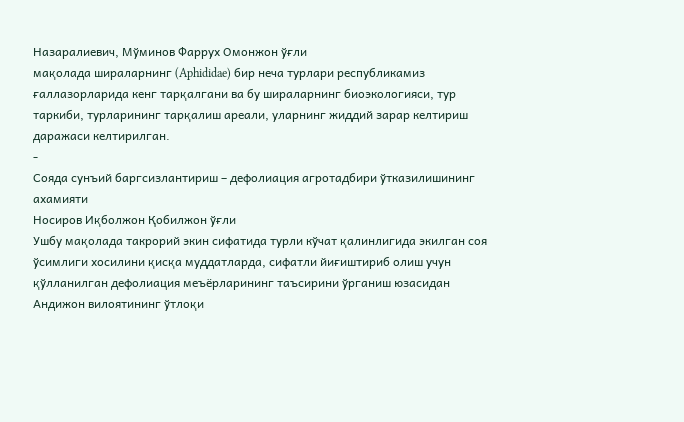Назаралиевич, Мўминов Фаррух Омонжон ўғли
мақолада шираларнинг (Aphididae) бир неча турлари республикамиз ғаллазорларида кенг тарқалгани ва бу шираларнинг биоэкологияси, тур таркиби, турларининг тарқалиш ареали, уларнинг жиддий зарар келтириш даражаси келтирилган.
-
Сояда сунъий баргсизлантириш – дефолиация агротадбири ўтказилишининг ахамияти
Носиров Иқболжон Қобилжон ўғли
Ушбу мақолада такрорий экин сифатида турли кўчат қалинлигида экилган соя ўсимлиги хосилини қисқа муддатларда, сифатли йиғиштириб олиш учун қўлланилган дефолиация меъёрларининг таъсирини ўрганиш юзасидан Андижон вилоятининг ўтлоқи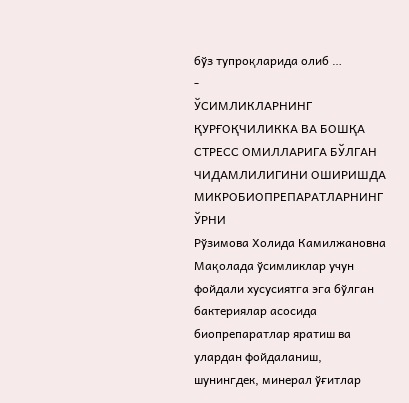бўз тупроқларида олиб …
-
ЎСИМЛИКЛАРНИНГ ҚУРҒОҚЧИЛИККА ВА БОШҚА СТРЕСС ОМИЛЛАРИГА БЎЛГАН ЧИДАМЛИЛИГИНИ ОШИРИШДА МИКРОБИОПРЕПАРАТЛАРНИНГ ЎРНИ
Рўзимова Холида Камилжановна
Мақолада ўсимликлар учун фойдали хусусиятга эга бўлган бактериялар асосида биопрепаратлар яратиш ва улардан фойдаланиш, шунингдек, минерал ўғитлар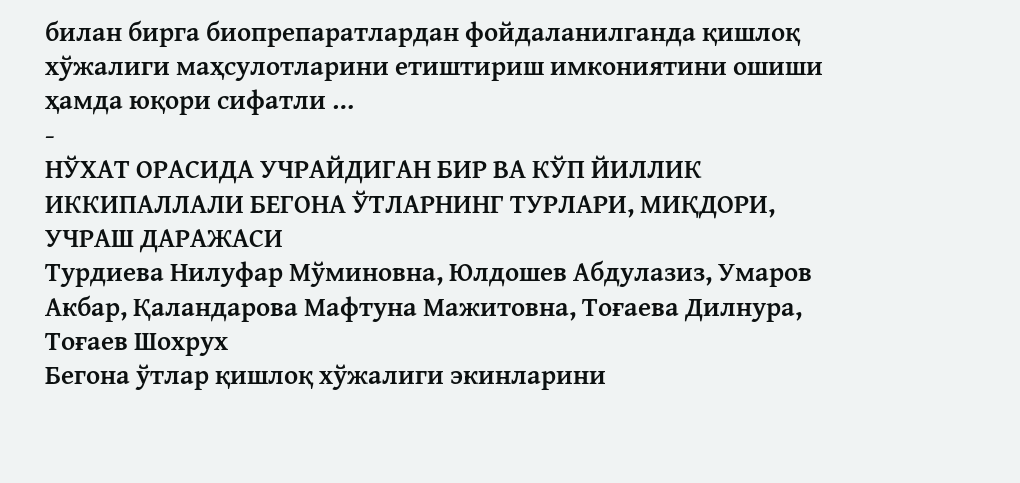билан бирга биопрепаратлардан фойдаланилганда қишлоқ хўжалиги маҳсулотларини етиштириш имкониятини ошиши ҳамда юқори сифатли …
-
НЎХАТ ОРАСИДА УЧРАЙДИГАН БИР ВА КЎП ЙИЛЛИК ИККИПАЛЛАЛИ БЕГОНА ЎТЛАРНИНГ ТУРЛАРИ, МИҚДОРИ, УЧРАШ ДАРАЖАСИ
Турдиева Нилуфар Мўминовна, Юлдошев Абдулазиз, Умаров Акбар, Қаландарова Мафтуна Мажитовна, Тоғаева Дилнура, Тоғаев Шохрух
Бегона ўтлар қишлоқ хўжалиги экинларини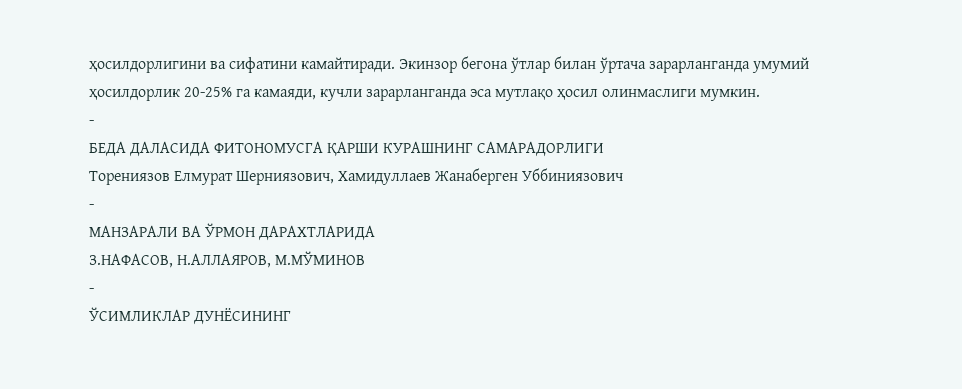ҳосилдорлигини ва сифатини камайтиради. Экинзор бегона ўтлар билан ўртача зарарланганда умумий ҳосилдорлик 20-25% га камаяди, кучли зарарланганда эса мутлақо ҳосил олинмаслиги мумкин.
-
БЕДА ДАЛАСИДА ФИТОНОМУСГА ҚАРШИ КУРАШНИНГ САМАРАДОРЛИГИ
Торениязов Елмурат Шерниязович, Хамидуллаев Жанаберген Уббиниязович
-
МАНЗАРАЛИ ВА ЎРМОН ДАРАХТЛАРИДА
З.НАФАСОВ, Н.АЛЛАЯРОВ, М.МЎМИНОВ
-
ЎСИМЛИКЛАР ДУНЁСИНИНГ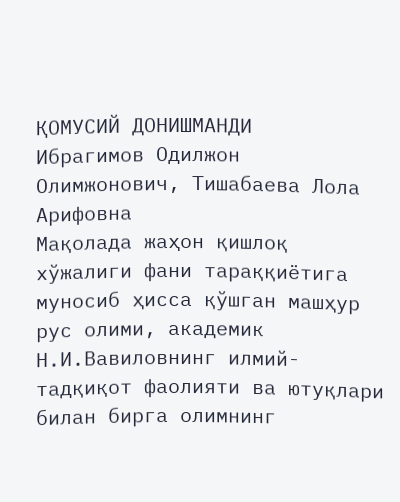ҚОМУСИЙ ДОНИШМАНДИ
Ибрагимов Одилжон Олимжонович, Тишабаева Лола Арифовна
Мақолада жаҳон қишлоқ хўжалиги фани тараққиётига муносиб ҳисса қўшган машҳур рус олими, академик Н.И.Вавиловнинг илмий- тадқиқот фаолияти ва ютуқлари билан бирга олимнинг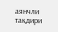аянчли тақдири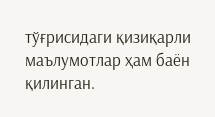тўғрисидаги қизиқарли маълумотлар ҳам баён қилинган.